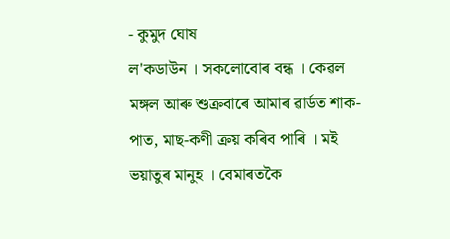- কুমুদ ঘোষ
ল'কডাউন । সকলোবোৰ বন্ধ । কেৱল মঙ্গল আৰু শুক্ৰবাৰে আমাৰ ৱাৰ্ডত শাক-পাত, মাছ-কণী ক্ৰয় কৰিব পাৰি । মই ভয়াতুৰ মানুহ । বেমাৰতকৈ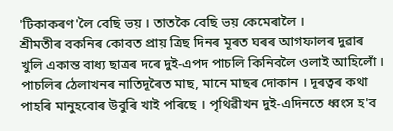'টিকাকৰণ'লৈ বেছি ভয় । তাতকৈ বেছি ভয় কেমেৰালৈ ।
শ্ৰীমতীৰ বকনিৰ কোবত প্ৰায় ত্ৰিছ দিনৰ মূৰত ঘৰৰ আগফালৰ দুৱাৰ খুলি একান্ত বাধ্য ছাত্ৰৰ দৰে দুই-এপদ পাচলি কিনিবলৈ ওলাই আহিলোঁ ।
পাচলিৰ ঠেলাখনৰ নাতিদূৰৈত মাছ, মানে মাছৰ দোকান । দূৰত্বৰ কথা পাহৰি মানুহবোৰ উবুৰি খাই পৰিছে । পৃথিৱীখন দুই-এদিনতে ধ্বংস হ'ব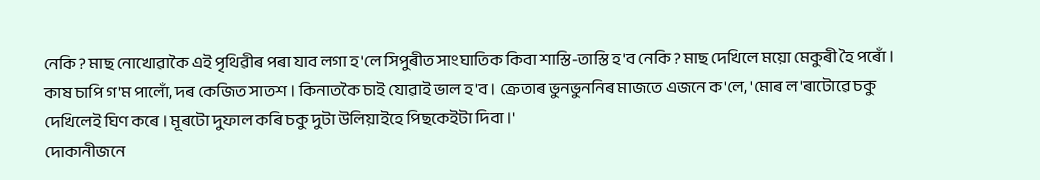নেকি ? মাছ নোখোৱাকৈ এই পৃথিৱীৰ পৰা যাব লগা হ'লে সিপুৰীত সাংঘাতিক কিবা শাস্তি-তাস্তি হ'ব নেকি ? মাছ দেখিলে ময়ো মেকুৰী হৈ পৰোঁ । কাষ চাপি গ'ম পালোঁ, দৰ কেজিত সাতশ । কিনাতকৈ চাই যোৱাই ভাল হ'ব । ক্ৰেতাৰ ভুনভুননিৰ মাজতে এজনে ক'লে, 'মোৰ ল'ৰাটোৱে চকু দেখিলেই ঘিণ কৰে । মূৰটো দুফাল কৰি চকু দুটা উলিয়াইহে পিছকেইটা দিবা ।'
দোকানীজনে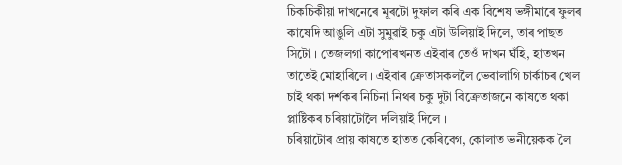চিকচিকীয়া দাখনেৰে মূৰটো দুফাল কৰি এক বিশেষ ভঙ্গীমাৰে ফুলৰ কাষেদি আঙুলি এটা সুমুৱাই চকু এটা উলিয়াই দিলে, তাৰ পাছত সিটো । তেজলগা কাপোৰখনত এইবাৰ তেওঁ দাখন ঘঁহি, হাতখন তাতেই মোহাৰিলে । এইবাৰ ক্ৰেতাসকললৈ ভেবালাগি চাৰ্কাচৰ খেল চাই থকা দৰ্শকৰ নিচিনা নিথৰ চকু দুটা বিক্ৰেতাজনে কাষতে থকা প্লাষ্টিকৰ চৰিয়াটোলৈ দলিয়াই দিলে ।
চৰিয়াটোৰ প্ৰায় কাষতে হাতত কেৰিবেগ, কোলাত ভনীয়েকক লৈ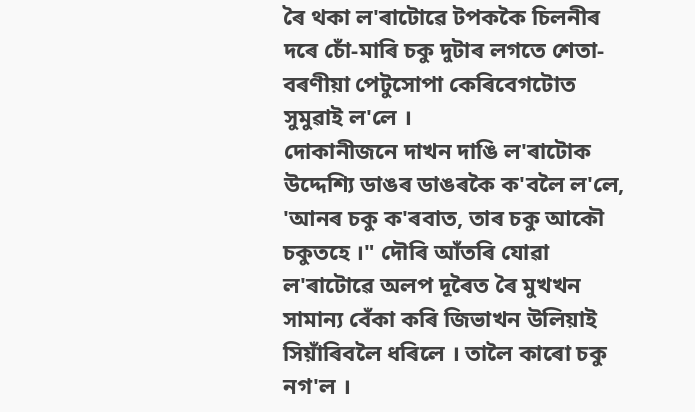ৰৈ থকা ল'ৰাটোৱে টপককৈ চিলনীৰ দৰে চোঁ-মাৰি চকু দুটাৰ লগতে শেতা-বৰণীয়া পেটুসোপা কেৰিবেগটোত সুমুৱাই ল'লে ।
দোকানীজনে দাখন দাঙি ল'ৰাটোক উদ্দেশ্যি ডাঙৰ ডাঙৰকৈ ক'বলৈ ল'লে, 'আনৰ চকু ক'ৰবাত, তাৰ চকু আকৌ চকুতহে ।" দৌৰি আঁতৰি যোৱা ল'ৰাটোৱে অলপ দূৰৈত ৰৈ মুখখন সামান্য বেঁকা কৰি জিভাখন উলিয়াই সিয়াঁৰিবলৈ ধৰিলে । তালৈ কাৰো চকু নগ'ল ।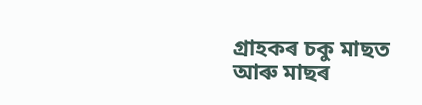গ্ৰাহকৰ চকু মাছত আৰু মাছৰ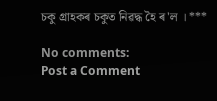চকু গ্ৰাহকৰ চকুত নিৱদ্ধ হৈ ৰ'ল । ***

No comments:
Post a Comment